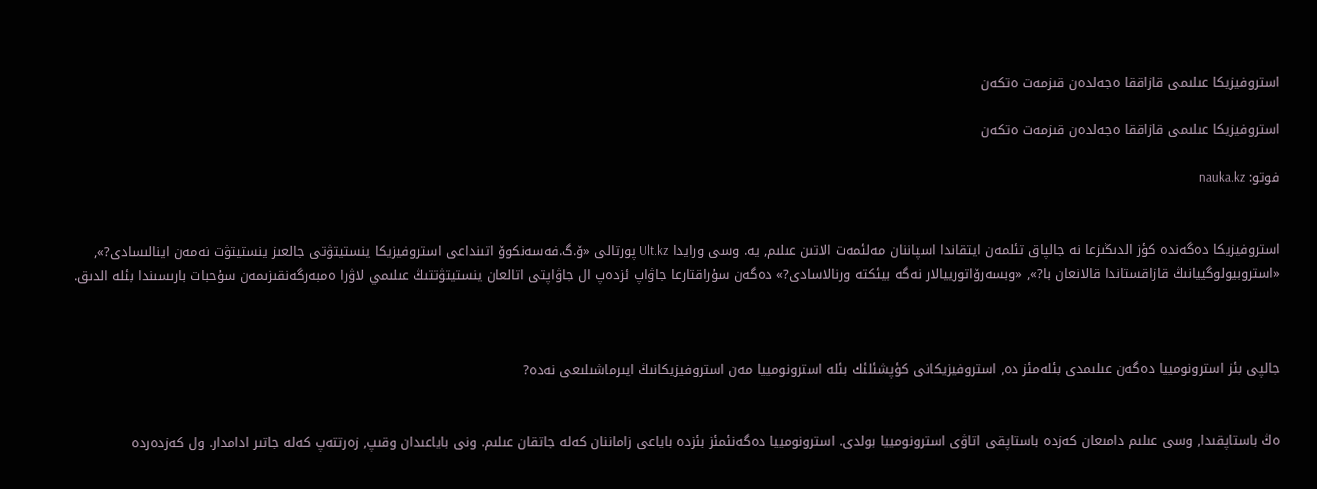استروفيزيكا عىلىمى قازاققا ەجەلدەن قىزمەت ەتكەن

استروفيزيكا عىلىمى قازاققا ەجەلدەن قىزمەت ەتكەن

فوتو: nauka.kz


استروفيزيكا دەگەندە كؤز الدىڭىزعا نە جالپاق تئلمەن ايتقاندا اسپاننان مەلئمەت الاتىن عىلىم, يە. وسى ورايدا Ult.kz پورتالى «ۆ.گ.فەسەنكوۆ اتىنداعى استروفيزيكا ينستيتۋتى جالعىز ينستيتۋت نەمەن اينالىسادى?», «استروبيولوگييانىڭ قازاقستاندا قالانعان با?», «وبسەرۆاتورييالار نەگە بيئكتە ورنالاسادى?» دەگەن سۇراقتارعا جاۋاپ ئزدەپ ال جاۋاپتى اتالعان ينستيتۋتتىڭ عىلىمي لاۋرا ەمبەرگەنقىزىمەن سۇحبات بارىسىندا بئلە الدىق.



جالپى بئز استرونومييا دەگەن عىلىمدى بئلەمئز دە, استروفيزيكانى كؤپشئلئك بئلە استرونومييا مەن استروفيزيكانىڭ ايىرماشىلىعى نەدە?


ەڭ باستاپقىدا, وسى عىلىم دامىعان كەزدە باستاپقى اتاۋى استرونومييا بولدى. استرونومييا دەگەنئمئز بئزدە باياعى زاماننان كەلە جاتقان عىلىم. ونى باياعىدان وقىپ, زەرتتەپ كەلە جاتىر ادامدار. ول كەزدەردە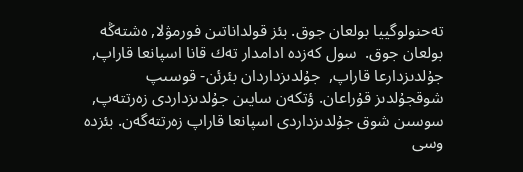تەحنولوگييا بولعان جوق. بئز قولداناتىن فورمۋلا, ەشتەڭە بولعان جوق.  سول كەزدە ادامدار تەك قانا اسپانعا قاراپ, جۇلدىزدارعا قاراپ,  جۇلدىزداردان بئرئن- قوسىپ شوقجۇلدىز قۇراعان. ؤتكەن سايىن جۇلدىزداردى زەرتتەپ, سوسىن شوق جۇلدىزداردى اسپانعا قاراپ زەرتتەگەن. بئزدە وسى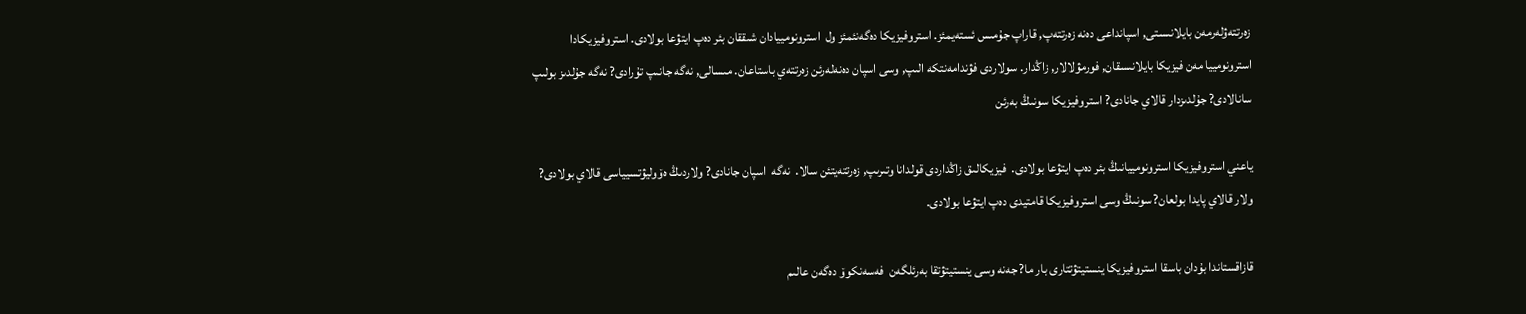زەرتتەۋلەرمەن بايلانىستى, اسپانداعى دەنە زەرتتەپ, قاراپ جۇمىس ئستەيمئز. استروفيزيكا دەگەنئمئز ول  استرونومييادان شىققان بئر دەپ ايتۋعا بولادى. استروفيزيكادا استرونومييا مەن فيزيكا بايلانىسقان, فورمۋلالار, زاڭدار. سولاردى فۋندامەنتكە الىپ, وسى اسپان دەنەلەرئن زەرتتەي باستاعان. مىسالى, نەگە جانىپ تۇرادى? نەگە جۇلدىز بولىپ سانالادى? جۇلدىزدار قالاي جانادى? استروفيزيكا سونىڭ بەرئن

ياعني استروفيزيكا استرونومييانىڭ بئر دەپ ايتۋعا بولادى.  فيزيكالىق زاڭداردى قولدانا وتىرىپ, زەرتتەيتئن سالا.  نەگە  اسپان جانادى? ولاردىڭ ەۆوليۋتسيياسى قالاي بولادى? ولار قالاي پايدا بولعان? سونىڭ وسى استروفيزيكا قامتيدى دەپ ايتۋعا بولادى.

قازاقستاندا بۇدان باسقا استروفيزيكا ينستيتۋتتارى بار ما? جەنە وسى ينستيتۋتقا بەرئلگەن  فەسەنكوۆ دەگەن عالىم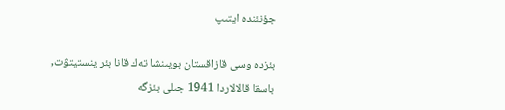جؤنئندە ايتىپ

بئزدە وسى قازاقستان بويىنشا تەك قانا بئر ينستيتۋت, باسقا قالالاردا 1941 جىلى بئزگە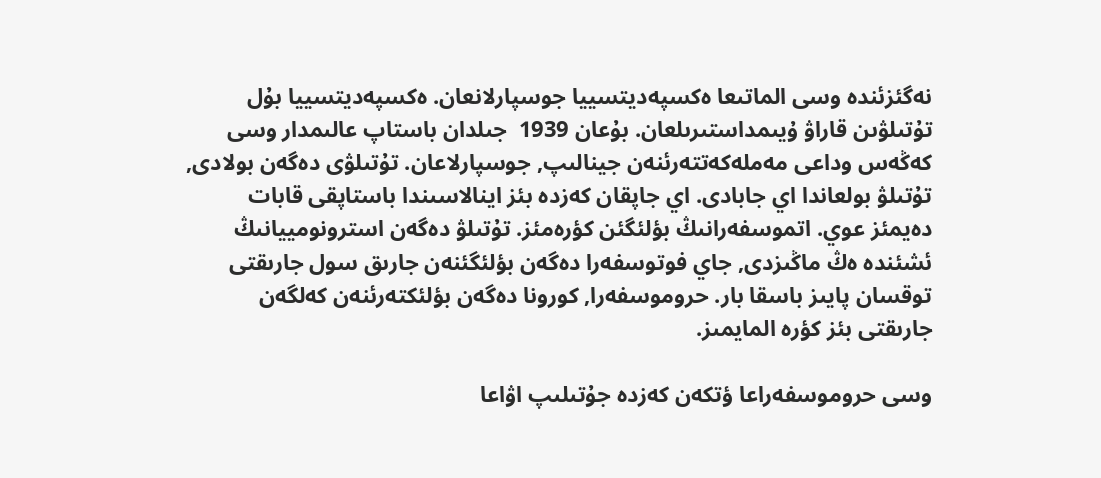نەگئزئندە وسى الماتىعا ەكسپەديتسييا جوسپارلانعان. ەكسپەديتسييا بۇل تۇتىلۋىن قاراۋ ۇيىمداستىرىلعان. بۇعان 1939  جىلدان باستاپ عالىمدار وسى كەڭەس وداعى مەملەكەتتەرئنەن جينالىپ, جوسپارلاعان. تۇتىلۋى دەگەن بولادى, تۇتىلۋ بولعاندا اي جابادى. اي جاپقان كەزدە بئز اينالاسىندا باستاپقى قابات دەيمئز عوي. اتموسفەرانىڭ بؤلئگئن كؤرەمئز. تۇتىلۋ دەگەن استرونومييانىڭ ئشئندە ەڭ ماڭىزدى, جاي فوتوسفەرا دەگەن بؤلئگئنەن جارىق سول جارىقتى توقسان پايىز باسقا بار. حروموسفەرا, كورونا دەگەن بؤلئكتەرئنەن كەلگەن جارىقتى بئز كؤرە المايمىز.

وسى حروموسفەراعا ؤتكەن كەزدە جۇتىلىپ اۋاعا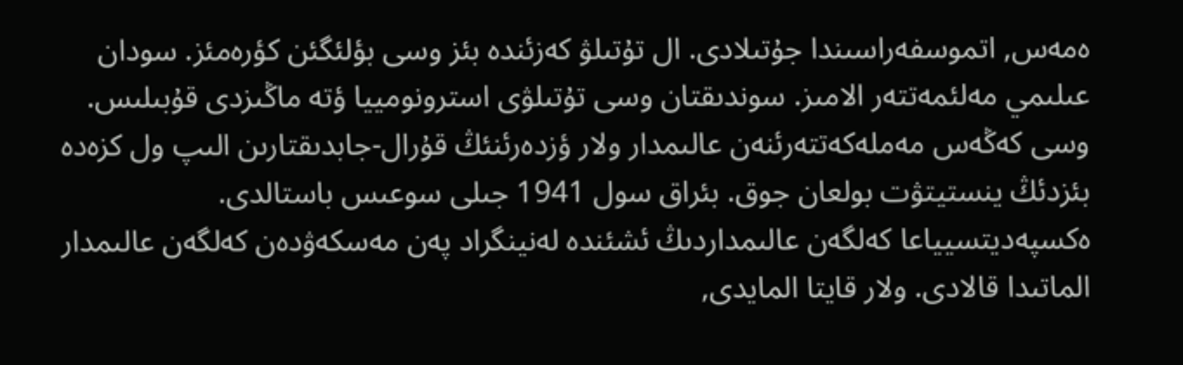ەمەس, اتموسفەراسىندا جۇتىلادى. ال تۇتىلۋ كەزئندە بئز وسى بؤلئگئن كؤرەمئز. سودان عىلىمي مەلئمەتتەر الامىز. سوندىقتان وسى تۇتىلۋى استرونومييا ؤتە ماڭىزدى قۇبىلىس. وسى كەڭەس مەملەكەتتەرئنەن عالىمدار ولار ؤزدەرئنئڭ قۇرال-جابدىقتارىن الىپ ول كزەدە بئزدئڭ ينستيتۋت بولعان جوق. بئراق سول 1941 جىلى سوعىس باستالدى. ەكسپەديتسيياعا كەلگەن عالىمداردىڭ ئشئندە لەنينگراد پەن مەسكەۋدەن كەلگەن عالىمدار الماتىدا قالادى. ولار قايتا المايدى,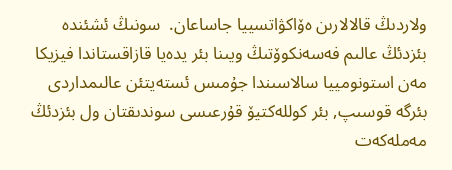ولاردىڭ قالالارىن ەۆاكۋاتسييا جاساعان.  سونىڭ ئشئندە بئزدئڭ عالىم فەسەنكوۆتىڭ ويىنا بئر يدەيا قازاقستاندا فيزيكا مەن استونومييا سالاسىندا جۇمىس ئستەيتئن عالىمداردى بئرگە قوسىپ, بئر كوللەكتيۆ قۇرعىسى سوندىقتان ول بئزدئڭ مەملەكەت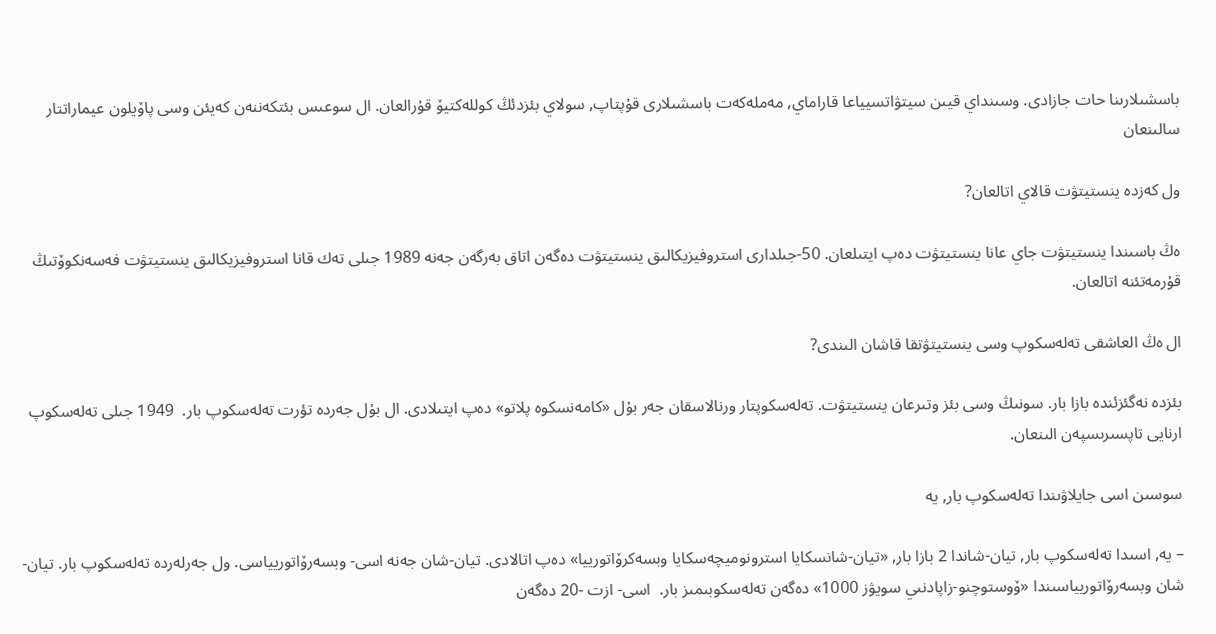باسشىلارىنا حات جازادى. وسىنداي قيىن سيتۋاتسيياعا قاراماي, مەملەكەت باسشىلارى قۇپتاپ, سولاي بئزدئڭ كوللەكتيۆ قۇرالعان. ال سوعىس بئتكەننەن كەيئن وسى پاۆيلون عيماراتتار سالىنعان

ول كەزدە ينستيتۋت قالاي اتالعان?

ەڭ باسىندا ينستيتۋت جاي عانا ينستيتۋت دەپ ايتىلعان. 50-جىلدارى استروفيزيكالىق ينستيتۋت دەگەن اتاق بەرگەن جەنە 1989 جىلى تەك قانا استروفيزيكالىق ينستيتۋت فەسەنكوۆتىڭ قۇرمەتئنە اتالعان.

ال ەڭ العاشقى تەلەسكوپ وسى ينستيتۋتقا قاشان الىندى?

بئزدە نەگئزئندە بازا بار. سونىڭ وسى بئز وتىرعان ينستيتۋت. تەلەسكوپتار ورنالاسقان جەر بۇل «كامەنسكوە پلاتو» دەپ ايتىلادى. ال بۇل جەردە تؤرت تەلەسكوپ بار.  1949 جىلى تەلەسكوپ ارنايى تاپسىرىسپەن الىنعان.

سوسىن اسى جايلاۋىندا تەلەسكوپ بار, يە

– يە, اسىدا تەلەسكوپ بار, تيان-شاندا 2 بازا بار, «تيان-شانسكايا استرونوميچەسكايا وبسەكرۆاتورييا» دەپ اتالادى. تيان-شان جەنە اسى- وبسەرۆاتوريياسى. ول جەرلەردە تەلەسكوپ بار. تيان-شان وبسەرۆاتوريياسىندا «ۆوستوچنو-زاپادنىي سويۋز 1000» دەگەن تەلەسكوبىمىز بار.  اسى- ازت -20 دەگەن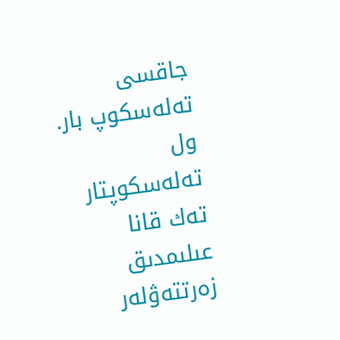جاقسى تەلەسكوپ بار. ول تەلەسكوپتار تەك قانا عىلىمدىق زەرتتەۋلەر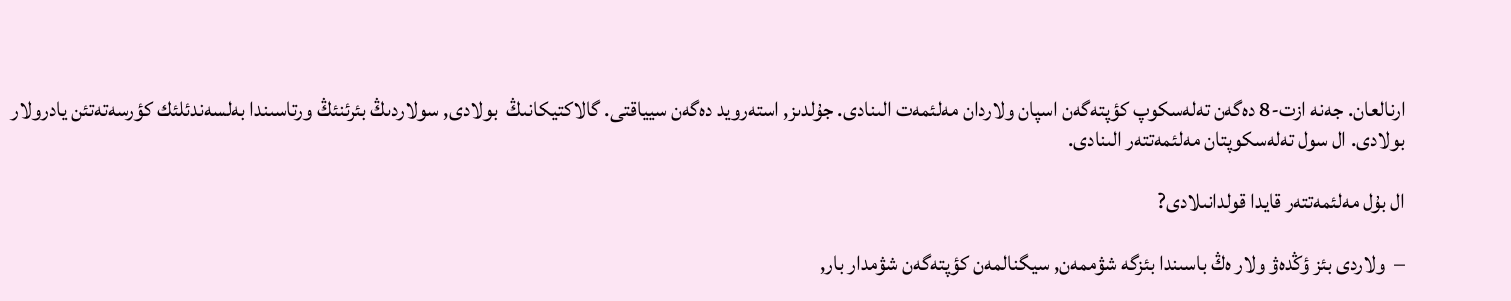ارنالعان. جەنە ازت-8 دەگەن تەلەسكوپ كؤپتەگەن اسپان ولاردان مەلئمەت الىنادى. جۇلدىز, استەرويد دەگەن سيياقتى. گالاكتيكانىڭ  بولادى, سولاردىڭ بئرئنئڭ ورتاسىندا بەلسەندئلئك كؤرسەتەتئن يادرولار بولادى. ال سول تەلەسكوپتان مەلئمەتتەر الىنادى.

ال بۇل مەلئمەتتەر قايدا قولدانىلادى?

–  ولاردى بئز ؤڭدەۋ ولار ەڭ باسىندا بئزگە شۋممەن, سيگنالمەن كؤپتەگەن شۋمدار بار,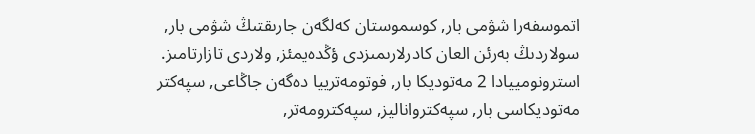اتموسفەرا شۋمى بار, كوسموستان كەلگەن جارىقتىڭ شۋمى بار, سولاردىڭ بەرئن العان كادرلارىمىزدى ؤڭدەيمئز, ولاردى تازارتامىز. استرونومييادا 2 مەتوديكا بار, فوتومەترييا دەگەن جاڭاعى, سپەكتر مەتوديكاسى بار, سپەكترواناليز, سپەكترومەتر,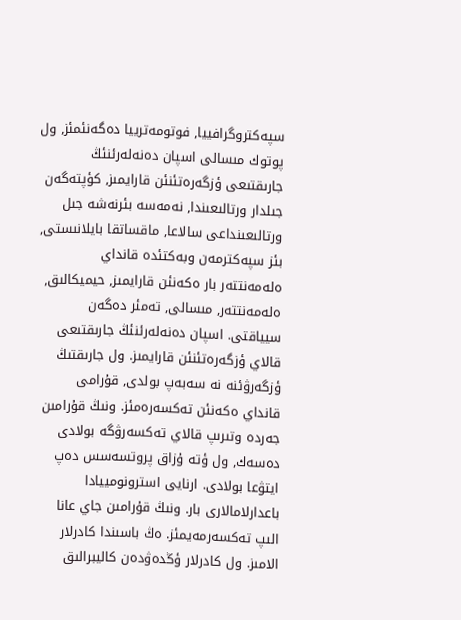سپەكتروگرافييا, فوتومەترييا دەگەنئمئز, ول پوتوك مىسالى اسپان دەنەلەرئنئڭ جارىقتىعى ؤزگەرەتئنئن قارايمىز, كؤپتەگەن جىلدار ورتالىعىندا, نەمەسە بئرنەشە جىل ورتالىعىنداعى سالاعا, ماقساتقا بايلانىستى,  بئز سپەكترمەن وبەكتئدە قانداي ەلەمەنتتەر بار ەكەنئن قارايمىز, حيميكالىق, ەلەمەنتتەر, مىسالى, تەمئر دەگەن سيياقتى. اسپان دەنەلەرئنئڭ جارىقتىعى قالاي ؤزگەرەتئنئن قارايمىز. ول جارىقتىڭ ؤزگەرۋئنە نە سەبەپ بولدى, قۇرامى قانداي ەكەنئن تەكسەرەمئز. ونىڭ قۇرامىن جەردە وتىرىپ قالاي تەكسەرۋگە بولادى دەسەك, ول ؤتە ۇزاق پروتسەسس دەپ ايتۋعا بولادى. ارنايى استرونومييادا باعدارلامالارى بار. ونىڭ قۇرامىن جاي عانا الىپ تەكسەرمەيمئز. ەڭ باسىندا كادرلار الامىز. ول كادرلار ؤڭدەۋدەن كاليبرالىق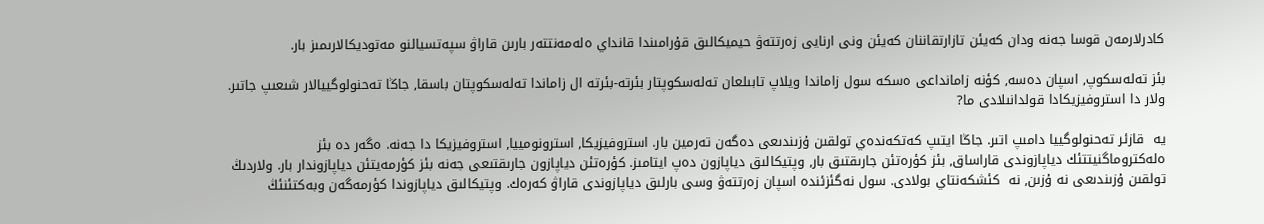كادرلارمەن قوسا جەنە ودان كەيئن تازارتقاننان كەيئن ونى ارنايى زەرتتەۋ حيميكالىق قۇرامىندا قانداي ەلەمەنتتەر بارىن قاراۋ سپەتسيالنو مەتوديكالارىمىز بار.

بئز تەلەسكوپ, اسپان دەسە, كؤنە زامانداعى ەسكە سول زاماندا ويلاپ تابىلعان تەلەسكوپتار بئرتە-بئرتە ال زاماندا تەلەسكوپتان باسقا, جاڭا تەحنولوگييالار شىعىپ جاتىر. ولار دا استروفيزيكادا قولدانىلادى ما?

يە  قازئر تەحنولوگييا دامىپ اتىر. جاڭا ايتىپ كەتكەندەي تولقىن ۇزىندىعى دەگەن تەرمين بار. استروفيزيكا, استرونومييا, استروفيزيكا دا جەنە. ەگەر دە بئز ەلەكتروماگنيتتئك دياپازوندى قاراساق, بئز كؤرەتئن جارىقتىق بار, وپتيكالىق دياپازون دەپ ايتامىز. كؤرەتئن دياپازون جارىقتىعى جەنە بئز كؤرمەيتئن دياپازوندار بار. ولاردىڭ تولقىن ۇزىندىعى نە ۇزىن, نە  كئشكەنتاي بولادى. سول نەگئزئندە اسپان زەرتتەۋ وسى بارلىق دياپازوندى قاراۋ كەرەك. وپتيكالىق دياپازوندا كؤرمەگەن وبەكتئنئڭ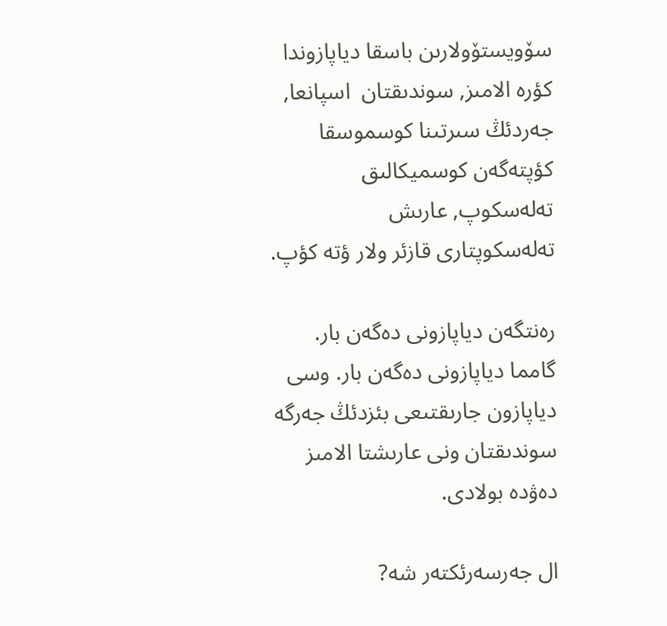سۆويستۆولارىن باسقا دياپازوندا كؤرە الامىز, سوندىقتان  اسپانعا, جەردئڭ سىرتىنا كوسموسقا كؤپتەگەن كوسميكالىق تەلەسكوپ, عارىش تەلەسكوپتارى قازئر ولار ؤتە كؤپ.

رەنتگەن دياپازونى دەگەن بار. گامما دياپازونى دەگەن بار. وسى دياپازون جارىقتىعى بئزدئڭ جەرگە سوندىقتان ونى عارىشتا الامىز دەۋدە بولادى.

ال جەرسەرئكتەر شە?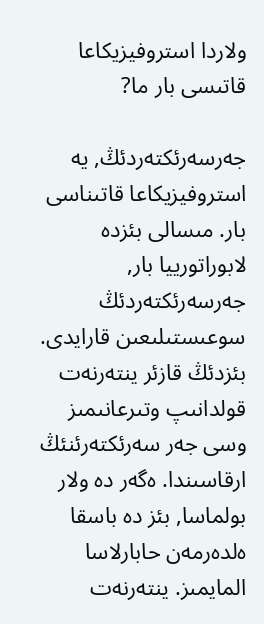ولاردا استروفيزيكاعا قاتىسى بار ما?

جەرسەرئكتەردئڭ, يە استروفيزيكاعا قاتىناسى بار. مىسالى بئزدە لابوراتورييا بار, جەرسەرئكتەردئڭ سوعىستىلىعىن قارايدى. بئزدئڭ قازئر ينتەرنەت قولدانىپ وتىرعانىمىز وسى جەر سەرئكتەرئنئڭ ارقاسىندا. ەگەر دە ولار بولماسا, بئز دە باسقا ەلدەرمەن حابارلاسا المايمىز. ينتەرنەت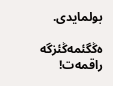بولمايدى.

ەڭگئمەڭئزگە راقمەت!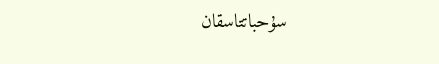سۇحباتتاسقان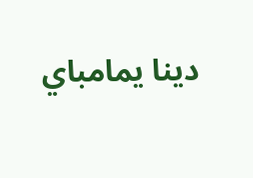دينا يمامباي